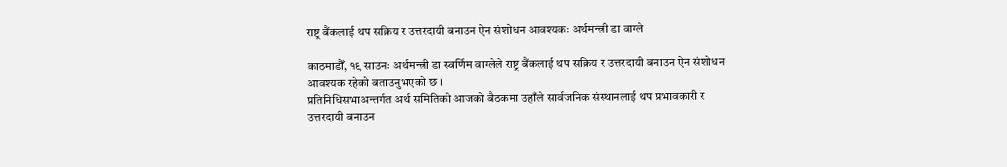राष्ट्र बैंकलाई थप सक्रिय र उत्तरदायी बनाउन ऐन संशोधन आवश्यकः अर्थमन्त्री डा वाग्ले

काठमाडौँ, १९ साउनः अर्थमन्त्री डा स्वर्णिम वाग्लेले राष्ट्र बैंकलाई थप सक्रिय र उत्तरदायी बनाउन ऐन संशोधन आवश्यक रहेको बताउनुभएको छ ।
प्रतिनिधिसभाअन्तर्गत अर्थ समितिको आजको बैठकमा उहाँले सार्वजनिक संस्थानलाई थप प्रभावकारी र उत्तरदायी बनाउन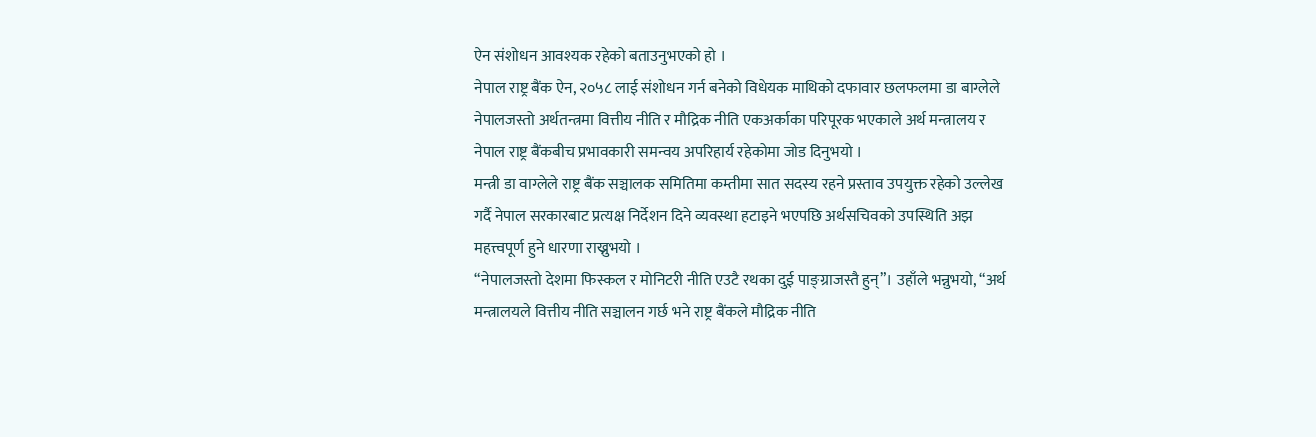ऐन संशोधन आवश्यक रहेको बताउनुभएको हो ।
नेपाल राष्ट्र बैंक ऐन, २०५८ लाई संशोधन गर्न बनेको विधेयक माथिको दफावार छलफलमा डा बाग्लेले नेपालजस्तो अर्थतन्त्रमा वित्तीय नीति र मौद्रिक नीति एकअर्काका परिपूरक भएकाले अर्थ मन्त्रालय र नेपाल राष्ट्र बैंकबीच प्रभावकारी समन्वय अपरिहार्य रहेकोमा जोड दिनुभयो ।
मन्त्री डा वाग्लेले राष्ट्र बैंक सञ्चालक समितिमा कम्तीमा सात सदस्य रहने प्रस्ताव उपयुक्त रहेको उल्लेख गर्दै नेपाल सरकारबाट प्रत्यक्ष निर्देशन दिने व्यवस्था हटाइने भएपछि अर्थसचिवको उपस्थिति अझ महत्त्वपूर्ण हुने धारणा राख्नुभयो ।
“नेपालजस्तो देशमा फिस्कल र मोनिटरी नीति एउटै रथका दुई पाङ्ग्राजस्तै हुन्”। उहाँले भन्नुभयो, “अर्थ मन्त्रालयले वित्तीय नीति सञ्चालन गर्छ भने राष्ट्र बैंकले मौद्रिक नीति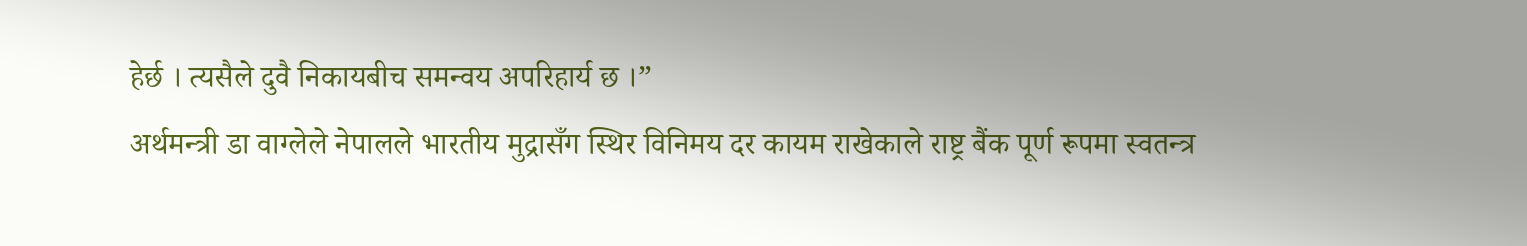हेर्छ । त्यसैले दुवै निकायबीच समन्वय अपरिहार्य छ ।”
अर्थमन्त्री डा वाग्लेले नेपालले भारतीय मुद्रासँग स्थिर विनिमय दर कायम राखेकाले राष्ट्र बैंक पूर्ण रूपमा स्वतन्त्र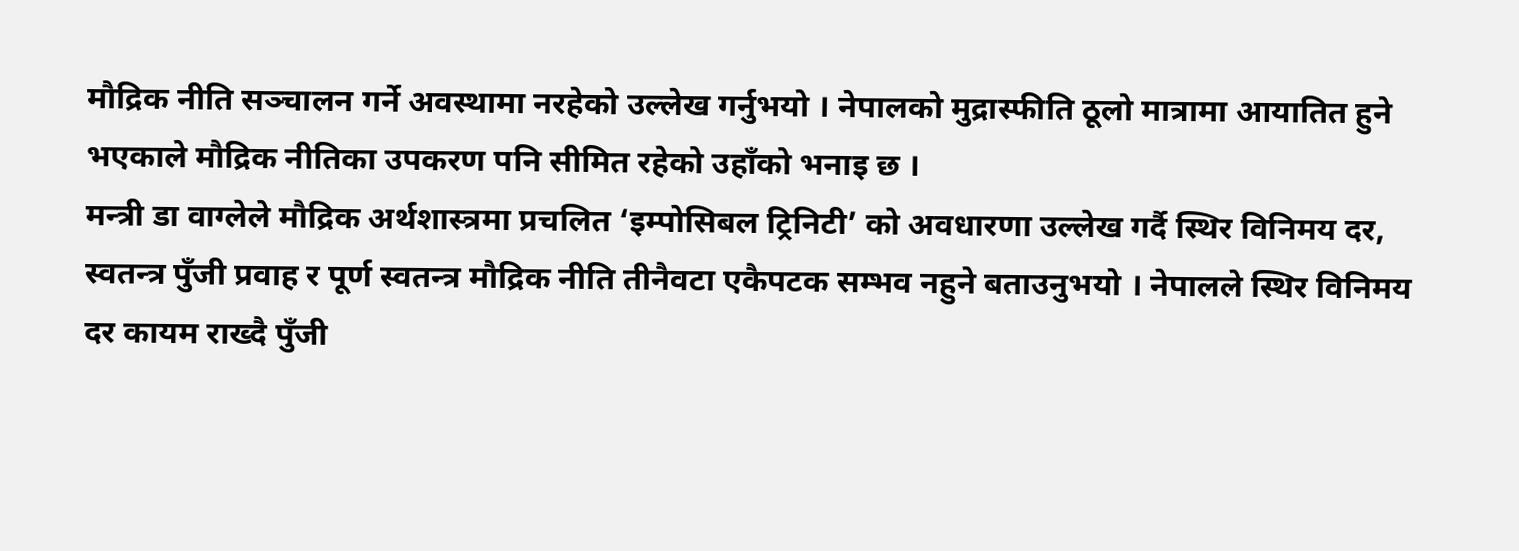मौद्रिक नीति सञ्चालन गर्ने अवस्थामा नरहेको उल्लेख गर्नुभयो । नेपालको मुद्रास्फीति ठूलो मात्रामा आयातित हुने भएकाले मौद्रिक नीतिका उपकरण पनि सीमित रहेको उहाँको भनाइ छ ।
मन्त्री डा वाग्लेले मौद्रिक अर्थशास्त्रमा प्रचलित ‘इम्पोसिबल ट्रिनिटी’ को अवधारणा उल्लेख गर्दै स्थिर विनिमय दर, स्वतन्त्र पुँजी प्रवाह र पूर्ण स्वतन्त्र मौद्रिक नीति तीनैवटा एकैपटक सम्भव नहुने बताउनुभयो । नेपालले स्थिर विनिमय दर कायम राख्दै पुँजी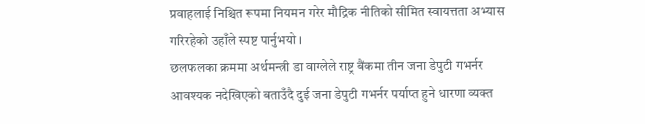प्रवाहलाई निश्चित रूपमा नियमन गरेर मौद्रिक नीतिको सीमित स्वायत्तता अभ्यास गरिरहेको उहाँले स्पष्ट पार्नुभयो ।
छलफलका क्रममा अर्थमन्त्री डा वाग्लेले राष्ट्र बैंकमा तीन जना डेपुटी गभर्नर आवश्यक नदेखिएको बताउँदै दुई जना डेपुटी गभर्नर पर्याप्त हुने धारणा व्यक्त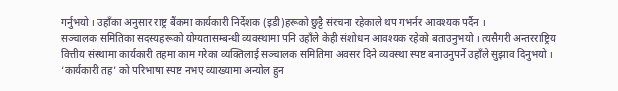गर्नुभयो । उहाँका अनुसार राष्ट्र बैंकमा कार्यकारी निर्देशक (इडी)हरूको छुट्टै संरचना रहेकाले थप गभर्नर आवश्यक पर्दैन ।
सञ्चालक समितिका सदस्यहरूको योग्यतासम्बन्धी व्यवस्थामा पनि उहाँले केही संशोधन आवश्यक रहेको बताउनुभयो । त्यसैगरी अन्तरराष्ट्रिय वित्तीय संस्थामा कार्यकारी तहमा काम गरेका व्यक्तिलाई सञ्चालक समितिमा अवसर दिने व्यवस्था स्पष्ट बनाउनुपर्ने उहाँले सुझाव दिनुभयो । ‘कार्यकारी तह’ को परिभाषा स्पष्ट नभए व्याख्यामा अन्योल हुन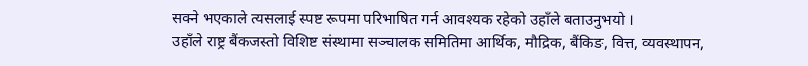सक्ने भएकाले त्यसलाई स्पष्ट रूपमा परिभाषित गर्न आवश्यक रहेको उहाँले बताउनुभयो ।
उहाँले राष्ट्र बैंकजस्तो विशिष्ट संस्थामा सञ्चालक समितिमा आर्थिक, मौद्रिक, बैंकिङ, वित्त, व्यवस्थापन,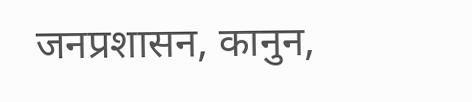जनप्रशासन, कानुन,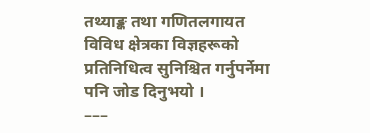तथ्याङ्क तथा गणितलगायत विविध क्षेत्रका विज्ञहरूको प्रतिनिधित्व सुनिश्चित गर्नुपर्नेमा पनि जोड दिनुभयो ।
–––